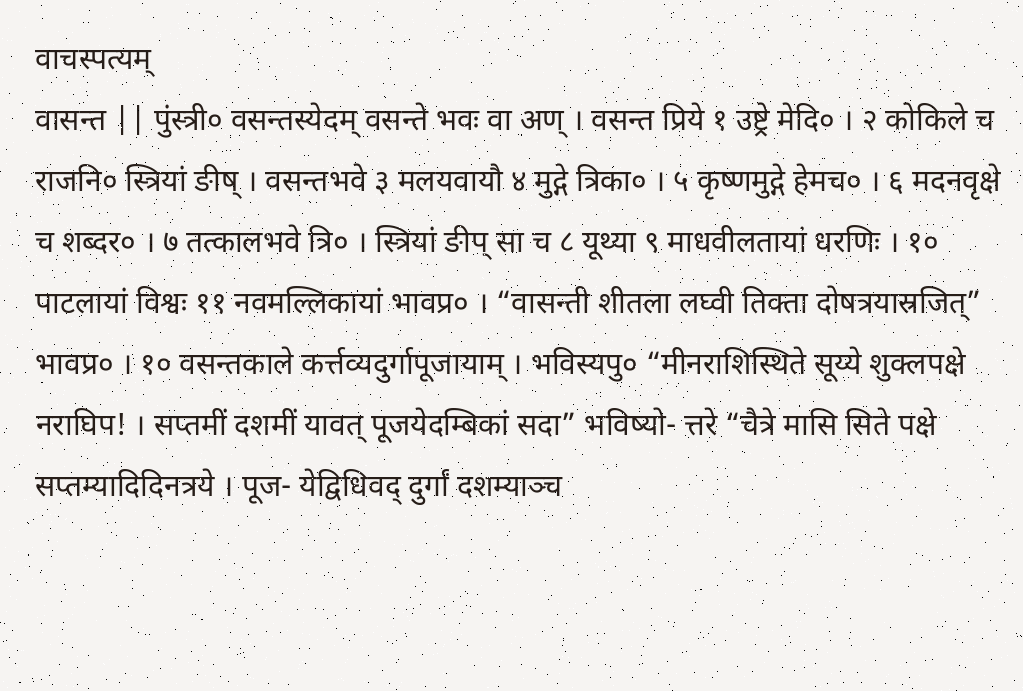वाचस्पत्यम्
वासन्त || पुंस्त्री० वसन्तस्येदम् वसन्ते भवः वा अण् । वसन्त प्रिये १ उष्ट्रे मेदि० । २ कोकिले च राजनि० स्त्रियां ङीष् । वसन्तभवे ३ मलयवायौ ४ मुद्गे त्रिका० । ५ कृष्णमुद्गे हेमच० । ६ मदनवृक्षे च शब्दर० । ७ तत्कालभवे त्रि० । स्त्रियां ङीप् सा च ८ यूथ्या ९ माधवीलतायां धरणिः । १० पाटलायां विश्वः ११ नवमल्लिकायां भावप्र० । “वासन्ती शीतला लघ्वी तिक्ता दोषत्रयास्रजित्” भावप्र० । १० वसन्तकाले कर्त्तव्यदुर्गापूजायाम् । भविस्यपु० “मीनराशिस्थिते सूय्ये शुक्लपक्षे नराघिप! । सप्तमीं दशमीं यावत् पूजयेदम्बिकां सदा” भविष्यो- त्तरे “चैत्रे मासि सिते पक्षे सप्तम्यादिदिनत्रये । पूज- येद्विधिवद् दुर्गां दशम्याञ्च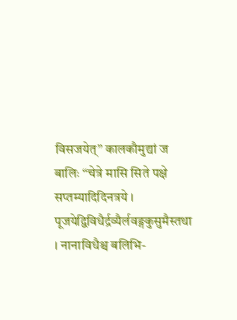विसजयेत्” कालकौमुद्यां ज बालिः “चेत्रे मासि सिते पक्षे सप्तम्यादिदिनत्रये । पूजयेद्विविधैर्द्रव्यैर्लवङ्गकुसुमैस्तथा । नानाविधैश्च बलिभि-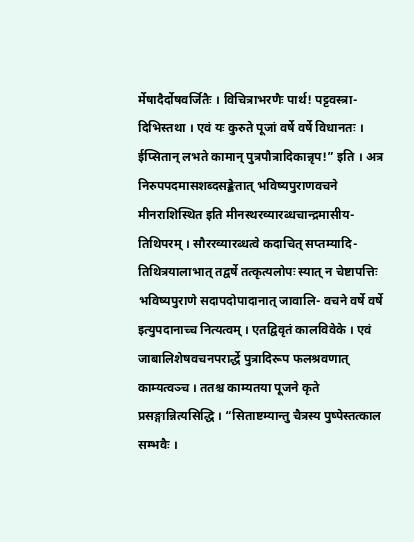र्मेषादैर्दोषवर्जितैः । विचित्राभरणैः पार्थ! पट्टवस्त्रा- दिभिस्तथा । एवं यः कुरुते पूजां वर्षे वर्षे विधानतः । ईप्सितान् लभते कामान् पुत्रपौत्रादिकान्नृप!” इति । अत्र निरुपपदमासशब्दसङ्केतात् भविष्यपुराणवचने मीनराशिस्थित इति मीनस्थरव्यारब्धचान्द्रमासीय- तिथिपरम् । सौररव्यारब्धत्वे कदाचित् सप्तम्यादि- तिथित्रयालाभात् तद्वर्षे तत्कृत्यलोपः स्यात् न चेष्टापत्तिः भविष्यपुराणे सदापदोपादानात् जावालि- वचने वर्षे वर्षे इत्युपदानाच्च नित्यत्वम् । एतद्विवृतं कालविवेके । एवं जाबालिशेषवचनपरार्द्धे पुत्रादिरूप फलश्रवणात् काम्यत्वञ्च । ततश्च काम्यतया पूजने कृते प्रसङ्गान्नित्यसिद्धि । “सिताष्टम्यान्तु चैत्रस्य पुष्पेस्तत्काल सम्भवैः ।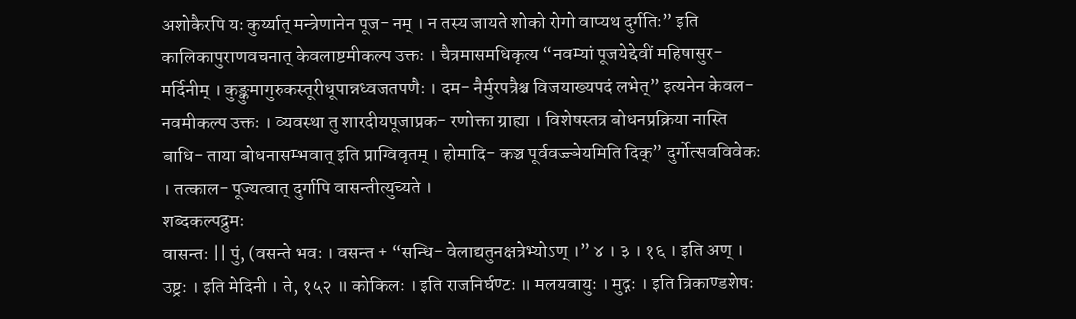अशोकैरपि यः कुर्य्यात् मन्त्रेणानेन पूज- नम् । न तस्य जायते शोको रोगो वाप्यथ दुर्गतिः” इति कालिकापुराणवचनात् केवलाष्टमीकल्प उक्तः । चैत्रमासमधिकृत्य “नवम्यां पूजयेद्देवीं महिषासुर- मर्दिनीम् । कुङ्कुमागुरुकस्तूरीधूपान्नध्वजतपणैः । दम- नैर्मुरपत्रैश्च विजयाख्यपदं लभेत्” इत्यनेन केवल- नवमीकल्प उक्तः । व्यवस्था तु शारदीयपूजाप्रक- रणोक्ता ग्राह्या । विशेषस्तत्र बोधनप्रक्रिया नास्ति बाधि- ताया बोधनासम्भवात् इति प्राग्विवृतम् । होमादि- कञ्च पूर्ववज्ज्ञेयमिति दिक्” दुर्गोत्सवविवेकः । तत्काल- पूज्यत्वात् दुर्गापि वासन्तीत्युच्यते ।
शब्दकल्पद्रुमः
वासन्तः || पुं, (वसन्ते भवः । वसन्त + “सन्धि- वेलाद्यतुनक्षत्रेभ्योऽण् ।” ४ । ३ । १६ । इति अण् । उष्ट्रः । इति मेदिनी । ते, १५२ ॥ कोकिलः । इति राजनिर्घण्टः ॥ मलयवायुः । मुद्गः । इति त्रिकाण्डशेषः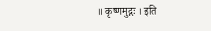॥ कृष्णमुद्गः । इति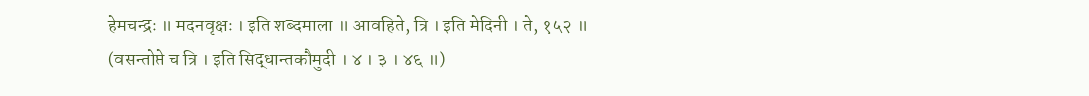हेमचन्द्रः ॥ मदनवृक्षः । इति शब्दमाला ॥ आवहिते, त्रि । इति मेदिनी । ते, १५२ ॥ (वसन्तोप्ते च त्रि । इति सिद्धान्तकौमुदी । ४ । ३ । ४६ ॥)